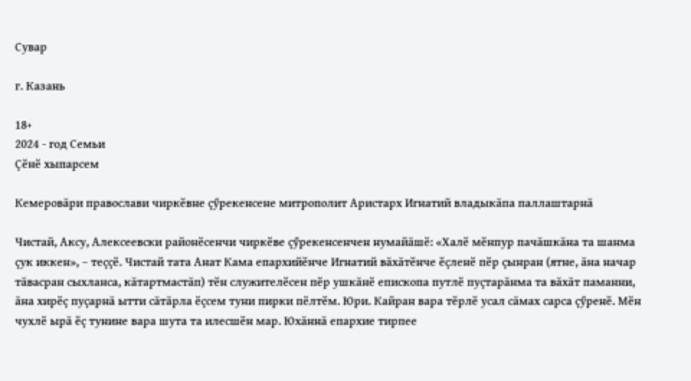Сувар

г. Казань

18+
2024 - год Семьи
Çӗнӗ хыпарсем

Кемеровăри православи чиркӗвне çӳрекенсене митрополит Аристарх Игнатий владыкăпа паллаштарнă

Чистай, Аксу, Алексеевски районӗсенчи чиркӗве çӳрекенсенчен нумайăшӗ: «Халӗ мӗнпур пачăшкăна та шанма çук иккен», – теççӗ. Чистай тата Анат Кама епархийӗнче Игнатий вăхăтӗнче ӗçленӗ пӗр çынран (ятне, ăна начар тăвасран сыхланса, кăтартмастăп) тӗн служителӗсен пӗр ушкăнӗ епископа путлӗ пуçтарăнма та вăхăт паманни, ăна хирӗç пуçарнă ытти сăтăрла ӗçсем туни пирки пӗлтӗм. Юри. Кайран вара тӗрлӗ усал сăмах сарса çӳренӗ. Мӗн чухлӗ ырă ӗç тунине вара шута та илесшӗн мар. Юхăннă епархие тирпее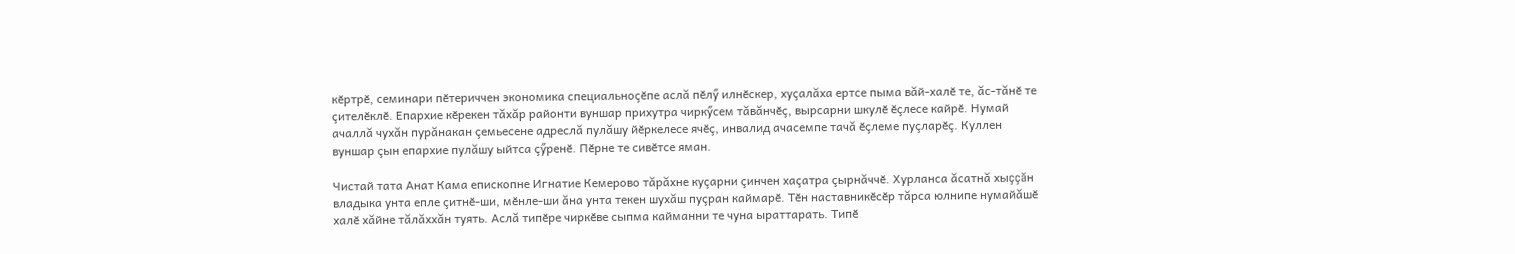кӗртрӗ, семинари пӗтериччен экономика специальноçӗпе аслă пӗлӳ илнӗскер, хуçалăха ертсе пыма вăй-халӗ те, ăс-тăнӗ те çителӗклӗ. Епархие кӗрекен тăхăр районти вуншар прихутра чиркӳсем тăвăнчӗç, вырсарни шкулӗ ӗçлесе кайрӗ. Нумай ачаллă чухăн пурăнакан çемьесене адреслă пулăшу йӗркелесе ячӗç, инвалид ачасемпе тачă ӗçлеме пуçларӗç. Куллен вуншар çын епархие пулăшу ыйтса çӳренӗ. Пӗрне те сивӗтсе яман.

Чистай тата Анат Кама епископне Игнатие Кемерово тăрăхне куçарни çинчен хаçатра çырнăччӗ. Хурланса ăсатнă хыççăн владыка унта епле çитнӗ-ши, мӗнле-ши ăна унта текен шухăш пуçран каймарӗ. Тӗн наставникӗсӗр тăрса юлнипе нумайăшӗ халӗ хăйне тăлăххăн туять. Аслă типӗре чиркӗве сыпма кайманни те чуна ыраттарать. Типӗ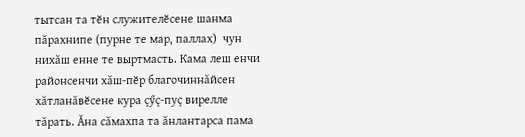тытсан та тӗн служителӗсене шанма пăрахнипе (пурне те мар, паллах)  чун нихăш енне те выртмасть. Кама леш енчи районсенчи хăш-пӗр благочиннăйсен хăтланăвӗсене кура çӳç-пуç вирелле тăрать. Ăна сăмахпа та ăнлантарса пама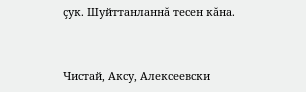çук. Шуйттанланнă тесен кăна.



Чистай, Аксу, Алексеевски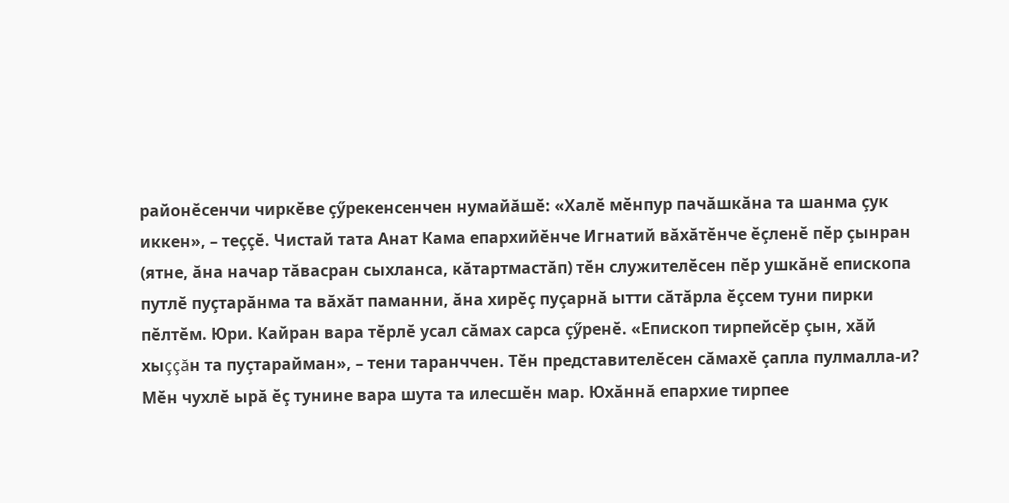районӗсенчи чиркӗве çӳрекенсенчен нумайăшӗ: «Халӗ мӗнпур пачăшкăна та шанма çук иккен», – теççӗ. Чистай тата Анат Кама епархийӗнче Игнатий вăхăтӗнче ӗçленӗ пӗр çынран (ятне, ăна начар тăвасран сыхланса, кăтартмастăп) тӗн служителӗсен пӗр ушкăнӗ епископа путлӗ пуçтарăнма та вăхăт паманни, ăна хирӗç пуçарнă ытти сăтăрла ӗçсем туни пирки пӗлтӗм. Юри. Кайран вара тӗрлӗ усал сăмах сарса çӳренӗ. «Епископ тирпейсӗр çын, хăй хыççăн та пуçтарайман», – тени таранччен. Тӗн представителӗсен сăмахӗ çапла пулмалла-и? Мӗн чухлӗ ырă ӗç тунине вара шута та илесшӗн мар. Юхăннă епархие тирпее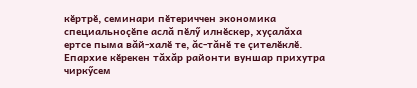кӗртрӗ, семинари пӗтериччен экономика специальноçӗпе аслă пӗлӳ илнӗскер, хуçалăха ертсе пыма вăй-халӗ те, ăс-тăнӗ те çителӗклӗ. Епархие кӗрекен тăхăр районти вуншар прихутра чиркӳсем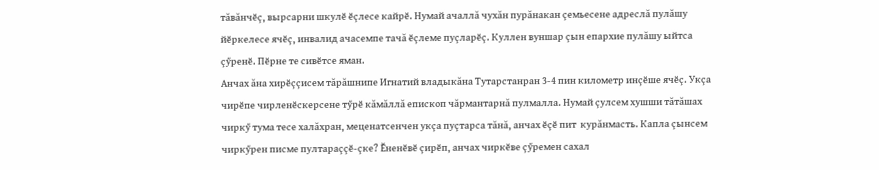тăвăнчӗç, вырсарни шкулӗ ӗçлесе кайрӗ. Нумай ачаллă чухăн пурăнакан çемьесене адреслă пулăшу йӗркелесе ячӗç, инвалид ачасемпе тачă ӗçлеме пуçларӗç. Куллен вуншар çын епархие пулăшу ыйтса çӳренӗ. Пӗрне те сивӗтсе яман.
Анчах ăна хирӗççисем тăрăшнипе Игнатий владыкăна Тутарстанран 3-4 пин километр инçӗше ячӗç. Укçа чирӗпе чирленӗскерсене тӳрӗ кăмăллă епископ чăрмантарнă пулмалла. Нумай çулсем хушши тăтăшах чиркӳ тума тесе халăхран, меценатсенчен укçа пуçтарса тăнă, анчах ӗçӗ пит  курăнмасть. Капла çынсем чиркӳрен писме пултараççӗ-çке? Ӗненӗвӗ çирӗп, анчах чиркӗве çӳремен сахал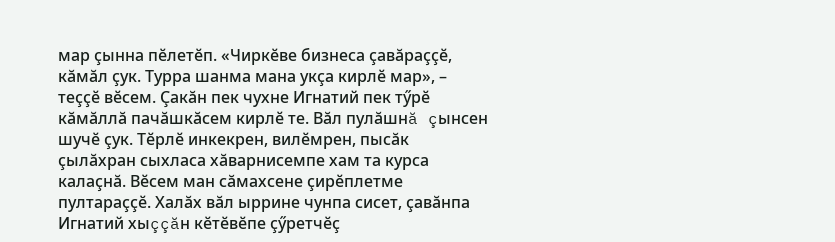мар çынна пӗлетӗп. «Чиркӗве бизнеса çавăраççӗ, кăмăл çук. Турра шанма мана укçа кирлӗ мар», – теççӗ вӗсем. Çакăн пек чухне Игнатий пек тӳрӗ кăмăллă пачăшкăсем кирлӗ те. Вăл пулăшнă çынсен шучӗ çук. Тӗрлӗ инкекрен, вилӗмрен, пысăк çылăхран сыхласа хăварнисемпе хам та курса калаçнă. Вӗсем ман сăмахсене çирӗплетме пултараççӗ. Халăх вăл ыррине чунпа сисет, çавăнпа Игнатий хыççăн кӗтӗвӗпе çӳретчӗç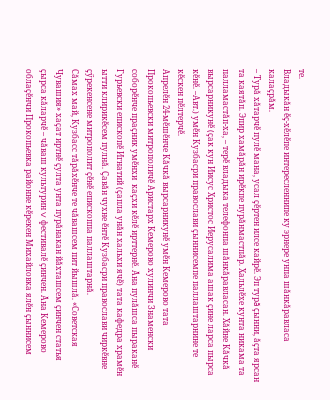те.
Владыкăн ӗç-хӗлӗпе интересленнипе ку эрнере унпа шăнкăравласа калаçрăм.
– Турă хăтарчӗ пулӗ мана, усал çӗртен илсе кайрӗ. Эп турă çынни, ăçта ярсан та каятăп. Эпир хамăрăн ирӗкпе пурăнмастпăр. Хальлӗхе кунта никама та палламастăп-ха, – терӗ владыка телефонпа шăнкăравласан. Хăйне Кăчкă вырсарникунӗ (çак кун Иисус Христос Иерусалима ашак çине ларса пырса кӗнӗ. –Авт.) умӗн Кузбасри православи çыннисемпе паллаштарнине те кӗскен пӗлтерчӗ.
Апрелӗн 24-мӗшӗнче Кăчкă вырсарникунӗ умӗн Кемерово тата Прокопьевски митрополичӗ Аристарх Кемерово хулинчи Знаменски соборӗнче праçник умӗнхи  каçхи кӗлӗ ирттернӗ. Ăна пулăшса пыраканӗ Гурьевски епископӗ Игнатий (çапла унăн хальхи ячӗ) тата кафедра храмӗн ытти клирикӗсем пулнă. Çавăн чухне ӗнтӗ Кузбасри православи чиркӗвне çӳрекенсене митрополит çӗнӗ епископпа паллаштарнă.
Сăмах май, Кузбасс тăрăхӗнче те чăвашсем пит йышлă. «Советская Чувашия» хаçат иртнӗ çулта унта пурăнакан йăхташсем çинчен статья çырса кăларчӗ – чăваш культурин V фестивалӗ çинчен. Ăна Кемерово облаçӗнчи Прокопьевка районне кӗрекен Михайловка ялӗн çыннисем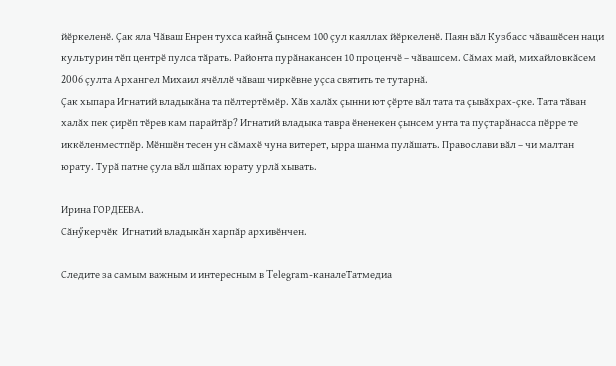йӗркеленӗ. Çак яла Чăваш Енрен тухса кайнă çынсем 100 çул каяллах йӗркеленӗ. Паян вăл Кузбасс чăвашӗсен наци культурин тӗп центрӗ пулса тăрать. Районта пурăнакансен 10 проценчӗ – чăвашсем. Сăмах май, михайловкăсем 2006 çулта Архангел Михаил ячӗллӗ чăваш чиркӗвне уçса святить те тутарнă.
Çак хыпара Игнатий владыкăна та пӗлтертӗмӗр. Хăв халăх çынни ют çӗрте вăл тата та çывăхрах-çке. Тата тăван халăх пек çирӗп тӗрев кам парайтăр? Игнатий владыка тавра ӗненекен çынсем унта та пуçтарăнасса пӗрре те иккӗленместпӗр. Мӗншӗн тесен ун сăмахӗ чуна витерет, ырра шанма пулăшать. Православи вăл – чи малтан юрату. Турă патне çула вăл шăпах юрату урлă хывать.

Ирина ГОРДЕЕВА.
Сăнӳкерчӗк  Игнатий владыкăн харпăр архивӗнчен.

Следите за самым важным и интересным в Telegram-каналеТатмедиа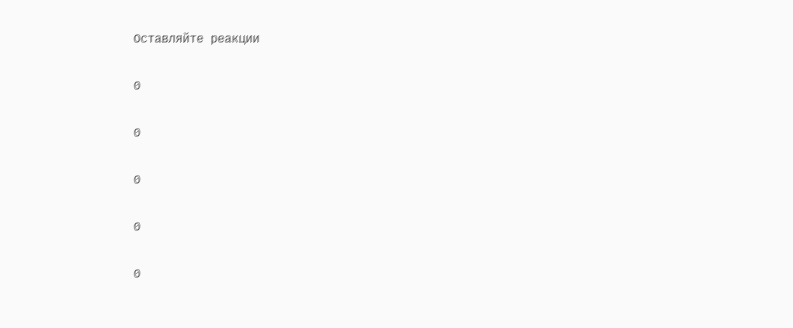Оставляйте реакции

0

0

0

0

0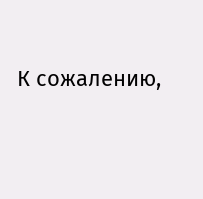К сожалению,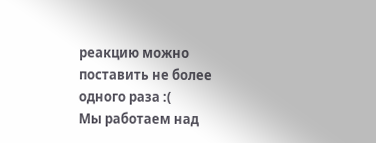реакцию можно поставить не более одного раза :(
Мы работаем над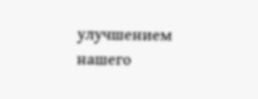улучшением нашего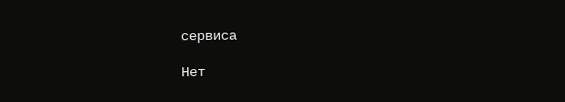сервиса

Нет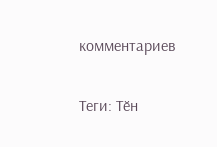комментариев

Теги: Тӗн